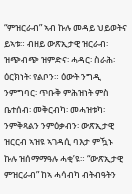“ምዝርራብ” ኣብ ኩሉ መዳይ ህይወትና ይኣቱ። ብዘይ ውጽኢታዊ ዝርራብ፡ ዝጭብጭ ዝምድና፡ ሓዳር፡ ስራሕ፡ ዕርክነት፡ የልቦን። ዕውት ንግዲ ንምግባር፡ ጥቡቅ ምሕዝነት ምስ ቤተሰብ፡ መቅርብካ፡ መሓዝቱካ፡ ንምቅጻልን ንምዕቃብን፡ ውጽኢታዊ ዝርርብ ኣዝዩ ኣገዳሲ ባእታ ምዃኑ ኩሉ ዝሰማማዓሉ ሓቂ’ዩ። “ውጽኢታዊ ምዝርራብ” ከኣ ሓሳብካ ብትብዓትን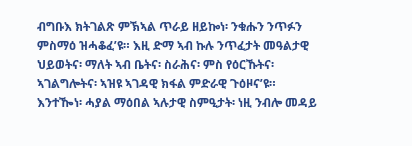ብግቡእ ክትገልጽ ምኽኣል ጥራይ ዘይኰነ፡ ንቁሑን ንጥፉን ምስማዕ ዝሓቆፈ’ዩ። እዚ ድማ ኣብ ኩሉ ንጥፈታት መዓልታዊ ህይወትና፡ ማለት ኣብ ቤትና፡ ስራሕና፡ ምስ የዕርኹትና፡ ኣገልግሎትና፡ ኣዝዩ ኣገዳዊ ክፋል ምድራዊ ጉዕዞና’ዩ።
እንተዀነ፡ ሓያል ማዕበል ኣሉታዊ ስምዒታት፡ ነዚ ንብሎ መዳይ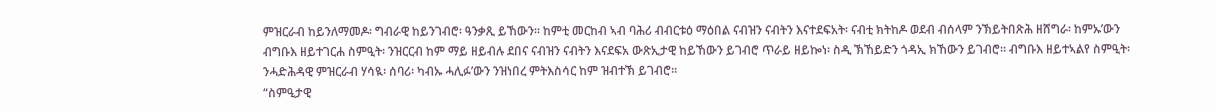ምዝርራብ ከይንለማመዶ፡ ግብራዊ ከይንገብሮ፡ ዓንቃጺ ይኸውን። ከምቲ መርከብ ኣብ ባሕሪ ብብርቱዕ ማዕበል ናብዝን ናብትን እናተደፍአት፡ ናብቲ ክትከዶ ወደብ ብሰላም ንኽይትበጽሕ ዘሸግራ፡ ከምኡ’ውን ብግቡእ ዘይተገርሐ ስምዒት፡ ንዝርርብ ከም ማይ ዘይብሉ ደበና ናብዝን ናብትን እናደፍአ ውጽኢታዊ ከይኸውን ይገብሮ ጥራይ ዘይኰነ፡ ስዲ ኽኸይድን ጎዳኢ ክኸውን ይገብሮ። ብግቡእ ዘይተኣልየ ስምዒት፡ ንሓድሕዳዊ ምዝርራብ ሃሳዪ፡ ሰባሪ፡ ካብኡ ሓሊፉ’ውን ንዝነበረ ምትእስሳር ከም ዝብተኽ ይገብሮ።
“ስምዒታዊ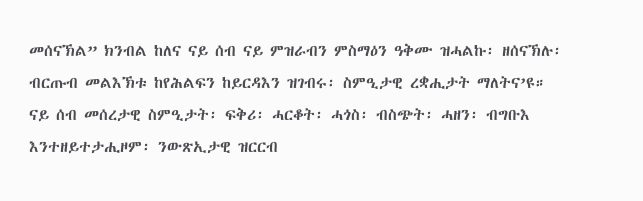መሰናኽል” ክንብል ከለና ናይ ሰብ ናይ ምዝራብን ምስማዕን ዓቅሙ ዝሓልኩ፡ ዘሰናኽሉ፡ ብርጡብ መልእኽቱ ከየሕልፍን ከይርዳእን ዝገብሩ፡ ስምዒታዊ ረቋሒታት ማለትና’ዩ። ናይ ሰብ መሰረታዊ ስምዒታት፡ ፍቅሪ፡ ሓርቆት፡ ሓጎስ፡ ብስጭት፡ ሓዘን፡ ብግቡእ እንተዘይተታሒዞም፡ ንውጽኢታዊ ዝርርብ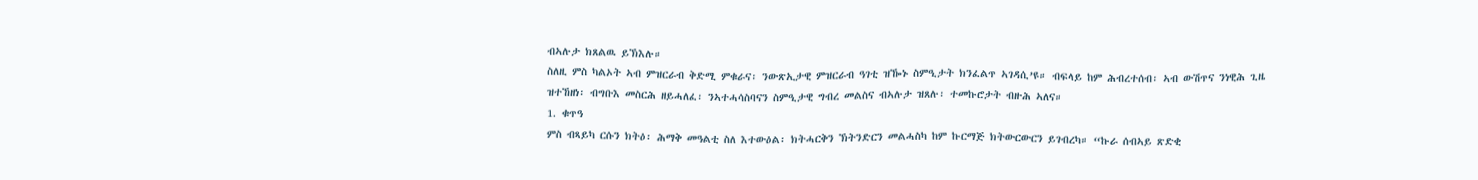ብኣሉታ ክጸልዉ ይኽእሉ።
ስለዚ ምስ ካልኦት ኣብ ምዝርራብ ቅድሚ ምቁራና፡ ንውጽኢታዊ ምዝርራብ ዓገቲ ዝዀኑ ስምዒታት ክንፈልጥ ኣገዳሲ’ዩ። ብፍላይ ከም ሕብረተሰብ፡ ኣብ ውሽጥና ንነዊሕ ጊዜ ዝተኸዘነ፡ ብግቡእ መስርሕ ዘይሓለፈ፡ ንኣተሓሳስባናን ስምዒታዊ ግብረ መልስና ብኣሉታ ዝጸሉ፡ ተመኩሮታት ብዙሕ ኣለና።
1. ቁጥዓ
ምስ ብጻይካ ርሱን ክትዕ፡ ሕማቅ መዓልቲ ስለ እተውዕል፡ ክትሓርቅን ኽትንድርን መልሓስካ ከም ኩርማጅ ክትውርውርን ይገብረካ። “ኩራ ሰብኣይ ጽድቂ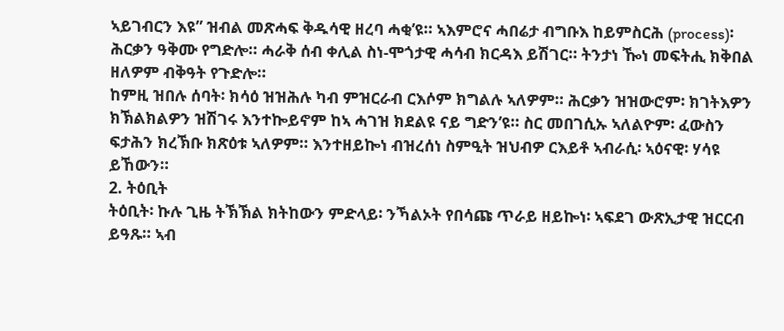ኣይገብርን እዩ” ዝብል መጽሓፍ ቅዱሳዊ ዘረባ ሓቂ’ዩ። ኣእምሮና ሓበሬታ ብግቡእ ከይምስርሕ (process)፡ ሕርቃን ዓቅሙ የግድሎ። ሓራቅ ሰብ ቀሊል ስነ-ሞጎታዊ ሓሳብ ክርዳእ ይሽገር። ትንታነ ዀነ መፍትሒ ክቅበል ዘለዎም ብቅዓት የጉድሎ።
ከምዚ ዝበሉ ሰባት፡ ክሳዕ ዝዝሕሉ ካብ ምዝርራብ ርእሶም ክግልሉ ኣለዎም። ሕርቃን ዝዝውሮም፡ ክገትእዎን ክኽልክልዎን ዝሽገሩ እንተኰይኖም ከኣ ሓገዝ ክደልዩ ናይ ግድን’ዩ። ስር መበገሲኡ ኣለልዮም፡ ፈውስን ፍታሕን ክረኽቡ ክጽዕቱ ኣለዎም። እንተዘይኰነ ብዝረሰነ ስምዒት ዝህብዎ ርእይቶ ኣብራሲ፡ ኣዕናዊ፡ ሃሳዩ ይኸውን።
2. ትዕቢት
ትዕቢት፡ ኩሉ ጊዜ ትኽኽል ክትከውን ምድላይ፡ ንኻልኦት የበሳጩ ጥራይ ዘይኰነ፡ ኣፍደገ ውጽኢታዊ ዝርርብ ይዓጹ። ኣብ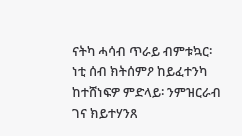ናትካ ሓሳብ ጥራይ ብምቱኳር፡ ነቲ ሰብ ክትሰምዖ ከይፈተንካ ከተሸነፍዎ ምድላይ፡ ንምዝርራብ ገና ክይተሃንጸ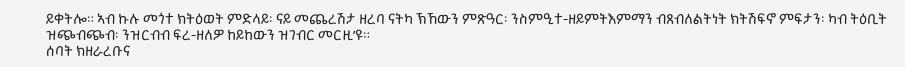ይቀትሎ። ኣብ ኩሉ መጎተ ክትዕወት ምድላይ፡ ናይ መጨረሽታ ዘረባ ናትካ ኽኸውን ምጽዓር፡ ንስምዒተ-ዘይምትእምማን ብጸብለልትነት ክትሽፍኖ ምፍታን፡ ካብ ትዕቢት ዝጭብጭብ፡ ንዝርብብ ፍረ-ዘለዎ ከይከውን ዝገብር መርዚ’ዩ።
ሰባት ክዘራረቡና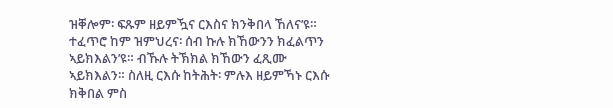ዝቐሎም፡ ፍጹም ዘይምዃና ርእስና ክንቅበላ ኸለና’ዩ። ተፈጥሮ ከም ዝምህረና፡ ሰብ ኩሉ ክኸውንን ክፈልጥን ኣይክእልን’ዩ። ብኹሉ ትኽክል ክኸውን ፈጺሙ ኣይክእልን። ስለዚ ርእሱ ከትሕት፡ ምሉእ ዘይምኻኑ ርእሱ ክቅበል ምስ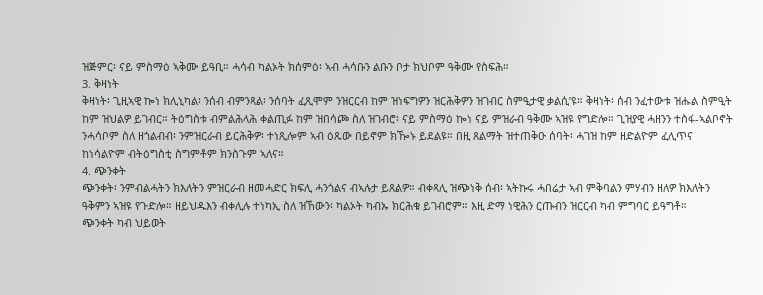ዝጅምር፡ ናይ ምስማዕ ኣቅሙ ይዓቢ። ሓሳብ ካልኦት ክሰምዕ፡ ኣብ ሓሳቡን ልቡን ቦታ ክህቦም ዓቅሙ የስፍሕ።
3. ቅዛነት
ቅዛነት፡ ጊዚኣዊ ኰነ ክሊኒካል፡ ንሰብ ብምንጻል፡ ንሰባት ፈጺሞም ንዝርርብ ከም ዝነፍግዎን ዝርሕቅዎን ዝገብር ስምዒታዊ ቃልሲ’ዩ። ቅዛነት፡ ሰብ ንፈተውቱ ዝሑል ስምዒት ከም ዝህልዎ ይገብር። ትዕግስቱ ብምልሕላሕ ቀልጢፉ ከም ዝበሳጮ ስለ ዝገብሮ፡ ናይ ምስማዕ ኰነ ናይ ምዝራብ ዓቅሙ ኣዝዩ የግድሎ። ጊዝያዊ ሓዘንን ተስፋ-ኣልቦኖት ንሓሳቦም ስለ ዘጎልብብ፡ ንምዝርራብ ይርሕቅዎ፡ ተነጺሎም ኣብ ዕጹው በይኖም ክዀኑ ይደልዩ። በዚ ጸልማት ዝተጠቅዑ ሰባት፡ ሓገዝ ከም ዘድልዮም ፈሊጥና ከነሳልዮም ብትዕግስቲ ስግምቶም ክንስጉም ኣለና።
4. ጭንቀት
ጭንቀት፡ ንምብልሓትን ክእለትን ምዝርራብ ዘመሓድር ክፍሊ ሓንጎልና ብኣሉታ ይጸልዎ። ብቀጻሊ ዝጭነቅ ሰብ፡ ኣትኩሩ ሓበሬታ ኣብ ምቅባልን ምሃብን ዘለዎ ክእለትን ዓቅምን ኣዝዩ የጉድሎ። ዘይህዱእን ብቀሊሉ ተነካኢ ስለ ዝኸውን፡ ካልኦት ካብኡ ክርሕቁ ይገብሮም። እዚ ድማ ነዊሕን ርጡብን ዝርርብ ካብ ምግባር ይዓግቶ።
ጭንቀት ካብ ህይወት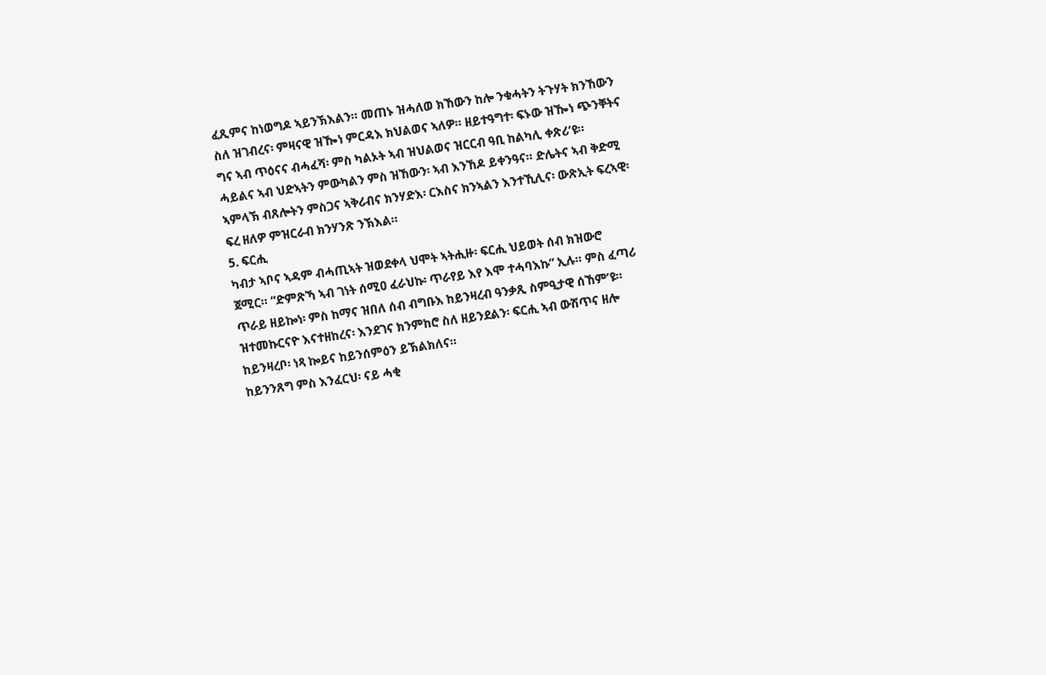ፈጺምና ከነወግዶ ኣይንኽእልን። መጠኑ ዝሓለወ ክኸውን ከሎ ንቁሓትን ትጉሃት ክንኸውን ስለ ዝገብረና፡ ምዛናዊ ዝዀነ ምርዳእ ክህልወና ኣለዎ። ዘይተዓግተ፡ ፍኑው ዝዀነ ጭንቐትና ግና ኣብ ጥዕናና ብሓፈሻ፡ ምስ ካልኦት ኣብ ዝህልወና ዝርርብ ዓቢ ከልካሊ ቀጽሪ’ዩ።
ሓይልና ኣብ ህድኣትን ምውካልን ምስ ዝኸውን፡ ኣብ እንኸዶ ይቀንዓና። ድሌትና ኣብ ቅድሚ ኣምላኽ ብጸሎትን ምስጋና ኣቅሪብና ክንሃድእ፡ ርእስና ክንኣልን እንተኺሊና፡ ውጽኢት ፍረኣዊ፡ ፍረ ዘለዎ ምዝርራብ ክንሃንጽ ንኽእል።
5. ፍርሒ
ካብታ ኣቦና ኣዳም ብሓጢኣት ዝወደቀላ ህሞት ኣትሒዙ፡ ፍርሒ ህይወት ሰብ ክዝውሮ ጀሚር። “ድምጽኻ ኣብ ገነት ሰሚዐ ፈራህኩ፡ ጥራየይ እየ እሞ ተሓባእኩ” ኢሉ። ምስ ፈጣሪ ጥራይ ዘይኰነ፡ ምስ ከማና ዝበለ ሰብ ብግቡእ ከይንዛረብ ዓንቃጺ ስምዒታዊ ሰኸም’ዩ። ዝተመኩርናዮ እናተዘከረና፡ እንደገና ክንምከሮ ስለ ዘይንደልን፡ ፍርሒ ኣብ ውሽጥና ዘሎ ከይንዛረቦ፡ ነጻ ኰይና ከይንሰምዕን ይኽልክለና።
ከይንንጸግ ምስ እንፈርህ፡ ናይ ሓቂ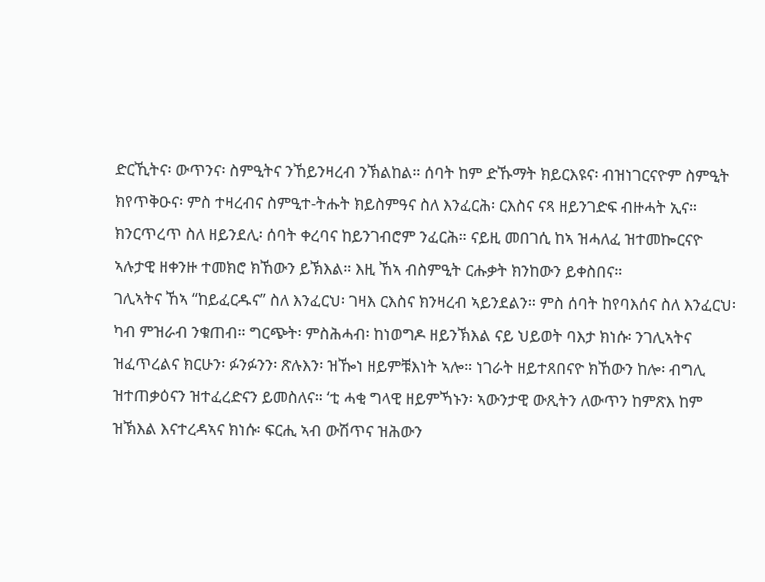ድርኺትና፡ ውጥንና፡ ስምዒትና ንኸይንዛረብ ንኽልከል። ሰባት ከም ድኹማት ክይርእዩና፡ ብዝነገርናዮም ስምዒት ክየጥቅዑና፡ ምስ ተዛረብና ስምዒተ-ትሑት ክይስምዓና ስለ እንፈርሕ፡ ርእስና ናጻ ዘይንገድፍ ብዙሓት ኢና። ክንርጥረጥ ስለ ዘይንደሊ፡ ሰባት ቀረባና ከይንገብሮም ንፈርሕ። ናይዚ መበገሲ ከኣ ዝሓለፈ ዝተመኰርናዮ ኣሉታዊ ዘቀንዙ ተመክሮ ክኸውን ይኽእል። እዚ ኸኣ ብስምዒት ርሑቃት ክንከውን ይቀስበና።
ገሊኣትና ኸኣ “ከይፈርዱና” ስለ እንፈርህ፡ ገዛእ ርእስና ክንዛረብ ኣይንደልን። ምስ ሰባት ከየባእሰና ስለ እንፈርህ፡ ካብ ምዝራብ ንቁጠብ። ግርጭት፡ ምስሕሓብ፡ ከነወግዶ ዘይንኽእል ናይ ህይወት ባእታ ክነሱ፡ ንገሊኣትና ዝፈጥረልና ክርሁን፡ ፉንፉንን፡ ጽሉእን፡ ዝዀነ ዘይምቹእነት ኣሎ። ነገራት ዘይተጸበናዮ ክኸውን ከሎ፡ ብግሊ ዝተጠቃዕናን ዝተፈረድናን ይመስለና። ‘ቲ ሓቂ ግላዊ ዘይምኻኑን፡ ኣውንታዊ ውጺትን ለውጥን ከምጽእ ከም ዝኽእል እናተረዳኣና ክነሱ፡ ፍርሒ ኣብ ውሽጥና ዝሕውን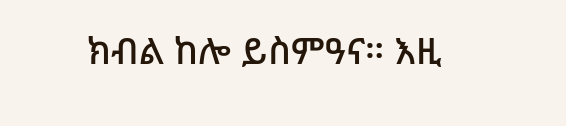ክብል ከሎ ይስምዓና። እዚ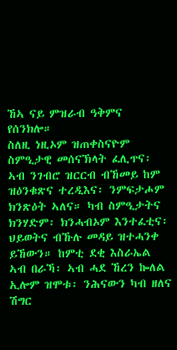ኸኣ ናይ ምዝራብ ዓቅምና የሰንክሎ።
ስለዚ ነዚኦም ዝጠቀስናዮም ስምዒታዊ መሰናኽላት ፈሊጥና፡ ኣብ ንገብሮ ዝርርብ ብኸመይ ከም ዝዕንቁጽና ተረዲእና፡ ንምፍታሖም ክንጽዕት ኣለና። ካብ ስምዒታትና ክንሃድም፡ ክንሓብኦም እንተፈቲና፡ ህይወትና ብኹሉ መዳይ ዝተሓንቀ ይኸውን። ከምቲ ደቂ እስራኤል ኣብ በራኻ፡ ኣብ ሓደ ኸረን ኰለል ኢሎም ዝሞቱ፡ ንሕናውን ካብ ዘለና ሽግር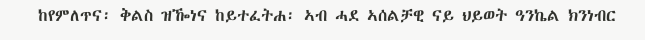ከየምለጥና፡ ቅልስ ዝዀነና ከይተፈትሐ፡ ኣብ ሓደ ኣሰልቻዊ ናይ ህይወት ዓንኬል ክንነብር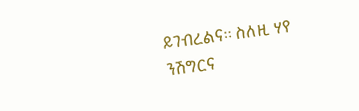ይገብረልና። ስለዚ ሃየ ንሽግርና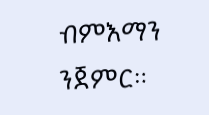ብምእማን ንጀምር።